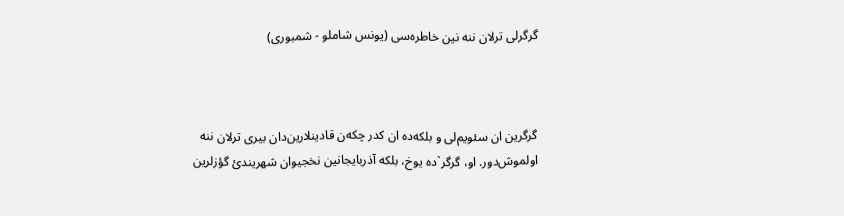گرگرلی ترلان ننه نین خاطره‌سی (یونس شاملو - شمبوری)



گرگرین ان سئویم‌لی و بلکه‌ده ان کدر چکه‌ن قادینلارین‌دان بیری ترلان ننه اولموش‌دور. او، گرگر`ده یوخ، بلکه آذربایجانین نخجیوان شهریندئ گؤزلرین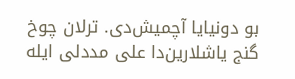بو دونیایا آچمیش‌دی. ترلان چوخ گنج یاشلارین‌دا علی مددلی ایله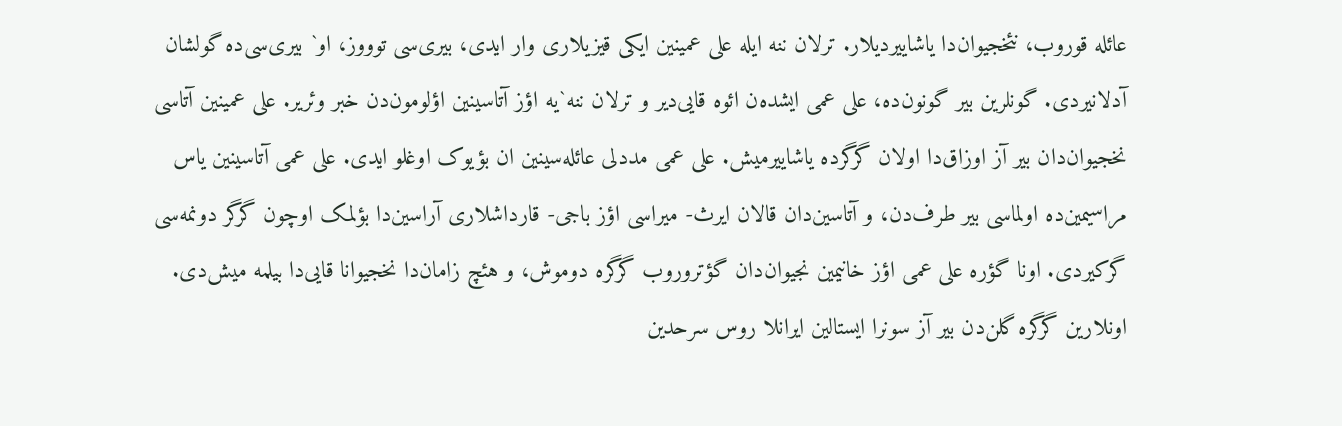عائله قوروب، نئخجیوان‌دا یاشاییردیلار. ترلان ننه ایله علی عمینین ایکی قیزیلاری وار ایدی، بیری‌سی توووز، او` بیری‌سی‌ده گولشان آدلانیردی. گونلرین بیر گونون‌ده، علی عمی ایشده‌ن ائوه قایی‌دیر و ترلان ننه`یه اؤز آتاسینین اؤلومون‌دن خبر وئریر. علی عمینین آتاسی نخجیوان‌دان بیر آز اوزاق‌دا اولان گرگرده یاشاییرمیش. علی عمی مددلی عائله‌سینین ان بؤیوک اوغلو ایدی. علی عمی آتاسینین یاس مراسیمین‌ده اولماسی بیر طرف‌دن، و آتاسین‌دان قالان ایرث- میراسی اؤز باجی- قارداشلاری آراسین‌دا بؤلمک اوچون گرگر دونمه‌سی گرکیردی. اونا گؤره علی عمی اؤز خانیمین نجیوان‌دان گؤتروروب گرگره دوموش، و هئچ زامان‌دا نخجیوانا قایی‌دا بیلمه میش‌دی. اونلارین گرگره گلن‌دن بیر آز سونرا ایستالین ایرانلا روس سرحدین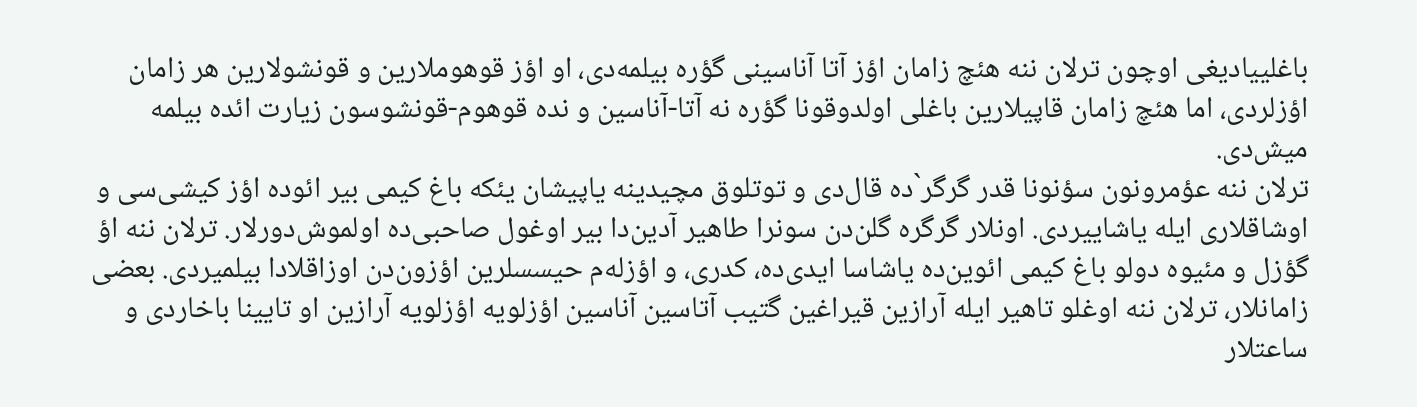باغلییادیغی اوچون ترلان ننه هئچ زامان اؤز آتا آناسینی گؤره بیلمه‌دی، او اؤز قوهوملارین و قونشولارین هر زامان اؤزلردی، اما هئچ زامان قاپیلارین باغلی اولدوقونا گؤره نه آتا-آناسین و نده قوهوم-قونشوسون زیارت ائده بیلمه میش‌دی.
ترلان ننه عؤمرونون سؤنونا قدر گرگر`ده قال‌دی و توتلوق مچیدینه یاپیشان یئکه باغ کیمی بیر ائوده اؤز کیشی‌سی و اوشاقلاری ایله یاشاییردی. اونلار گرگره گلن‌دن سونرا طاهیر آدین‌دا بیر اوغول صاحبی‌ده اولموش‌دورلار. ترلان ننه اؤ گؤزل و مئیوه دولو باغ کیمی ائوین‌ده یاشاسا ایدی‌ده، کدری، و اؤزله‌م حیسسلرین اؤزون‌دن اوزاقلادا بیلمیردی. بعضی زامانلار، ترلان ننه اوغلو تاهیر ایله آرازین قیراغین گتیب آتاسین آناسین اؤزلویه اؤزلویه آرازین او تایینا باخاردی و ساعتلار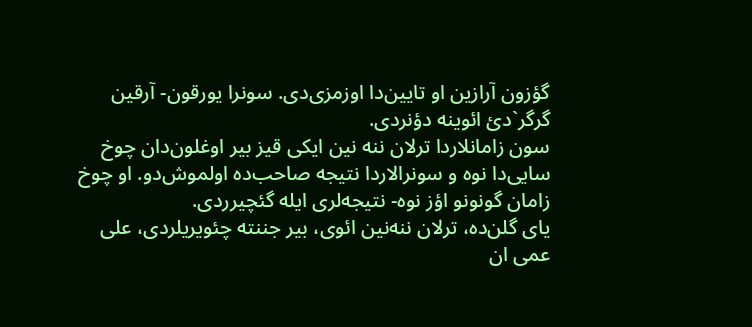گؤزون آرازین او تایین‌دا اوزمزی‌دی. سونرا یورقون- آرقین گرگر`دئ ائوینه دؤنردی.
سون زامانلاردا ترلان ننه نین ایکی قیز بیر اوغلون‌دان چوخ سایی‌دا نوه و سونرالاردا نتیجه صاحب‌ده اولموش‌دو. او چوخ زامان گونونو اؤز نوه- نتیجه‌لری ایله گئچیرردی.
یای گلن‌ده، ترلان ننه‌نین ائوی، بیر جننته چئویریلردی، علی عمی ان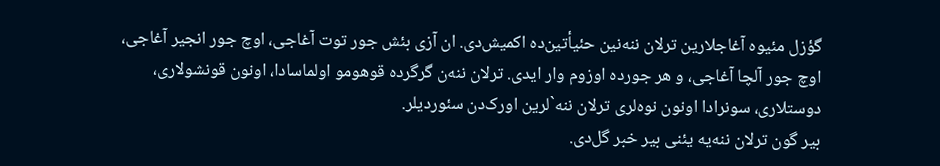گؤزل مئیوه آغاجلارین ترلان ننه‌نین حئیأتین‌ده اکمیش‌دی. ان آزی بئش جور توت آغاجی، اوچ جور انجیر آغاجی، اوچ جور آلچا آغاجی، و هر جورده اوزوم وار ایدی. ترلان ننه‌ن گرگرده قوهومو اولماسادا، اونون قونشولاری، دوستلاری، سونرادا اونون نوه‌لری ترلان ننه`لرین اورک‌دن سئوردیلر.
بیر گون ترلان ننه‌یه یئنی بیر خبر گل‌دی.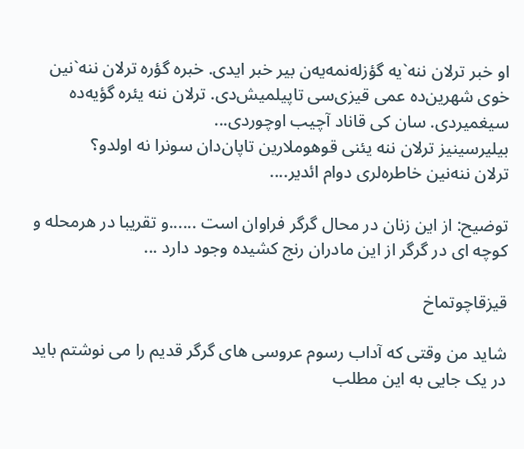او خبر ترلان ننه`یه گؤزله‌نمه‌یه‌ن بیر خبر ایدی. خبره گؤره ترلان ننه`نین خوی شهرین‌ده عمی قیزی‌سی تاپیلمیش‌دی. ترلان ننه یئره گؤیه‌ده سیغمیردی. سان کی قاناد آچیب اوچوردی...
بیلیرسینیز ترلان ننه یئنی قوهوملارین تاپان‌دان سونرا نه اولدو؟
ترلان ننه‌نین خاطره‌لری دوام ائدیر....

توضیح: از این زنان در محال گرگر فراوان است ......و تقریبا در هرمحله و کوچه ای در گرگر از این مادران رنج کشیده وجود دارد ...

قیزقاچوتماخ

شاید من وقتی که آداب رسوم عروسی های گرگر قدیم را می نوشتم باید در یک جایی به این مطلب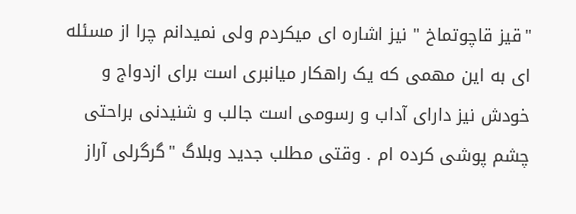"قیز قاچوتماخ " نیز اشاره ای میکردم ولی نمیدانم چرا از مسئله ای به این مهمی که یک راهکار میانبری است برای ازدواج و خودش نیز دارای آداب و رسومی است جالب و شنیدنی براحتی چشم پوشی کرده ام . وقتی مطلب جدید وبلاگ "گرگرلی آراز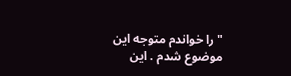" را خواندم متوجه این موضوع شدم . این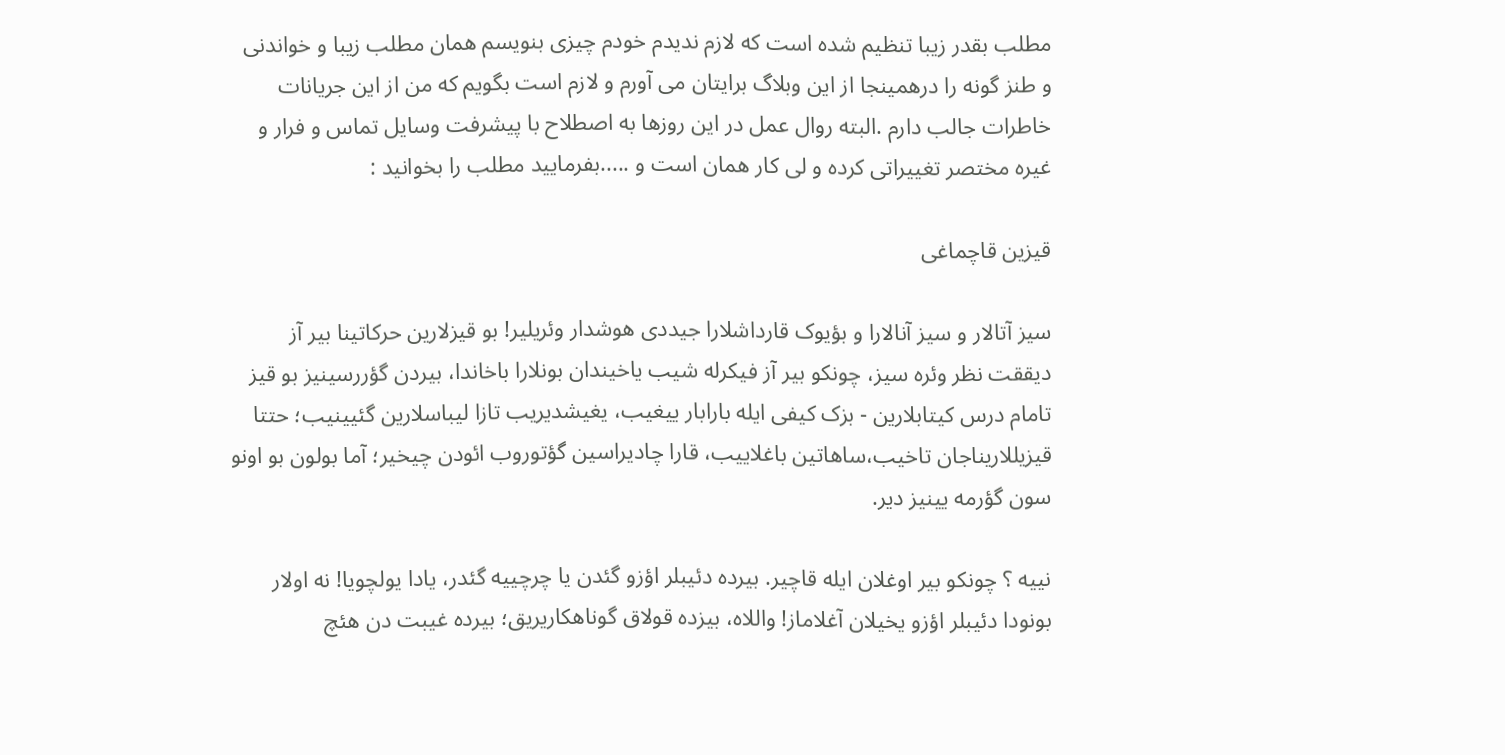مطلب بقدر زیبا تنظیم شده است که لازم ندیدم خودم چیزی بنویسم همان مطلب زیبا و خواندنی و طنز گونه را درهمینجا از این وبلاگ برایتان می آورم و لازم است بگویم که من از این جریانات خاطرات جالب دارم .البته روال عمل در این روزها به اصطلاح با پیشرفت وسایل تماس و فرار و غیره مختصر تغییراتی کرده و لی کار همان است و .....بفرمایید مطلب را بخوانید :

قیزین قاچماغی

سیز آتالار و سیز آنالارا و بؤیوک قارداشلارا جیددی هوشدار وئریلیر! بو قیزلارین حرکاتینا بیر آز دیققت نظر وئره سیز، چونکو بیر آز فیکرله شیب یاخیندان بونلارا باخاندا، بیردن گؤررسینیز بو قیز تامام درس کیتابلارین - بزک کیفی ایله بارابار ییغیب، یغیشدیریب تازا لیباسلارین گئیینیب؛ حتتا قیزیللاریناجان تاخیب،ساهاتین باغلاییب، قارا چادیراسین گؤتوروب ائودن چیخیر؛ آما بولون بو اونو سون گؤرمه یینیز دیر.

نییه ؟ چونکو بیر اوغلان ایله قاچیر. بیرده دئیبلر اؤزو گئدن یا چرچییه گئدر، یادا یولچویا! نه اولار بونودا دئیبلر اؤزو یخیلان آغلاماز! واللاه، بیزده قولاق گوناهکاریریق؛ بیرده غیبت دن هئچ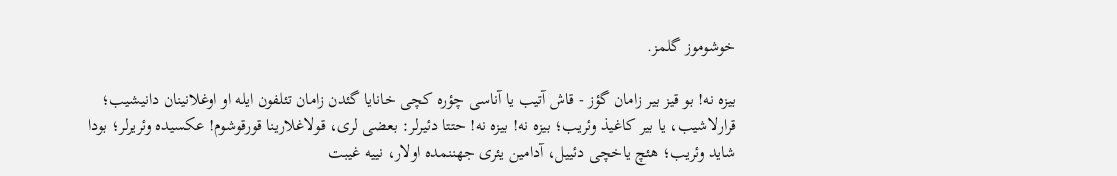خوشوموز گلمز.

بیزه نه! بو قیز بیر زامان گؤز - قاش آتیب یا آناسی چؤره کچی خانایا گئدن زامان تئلفون ایله او اوغلانینان دانیشیب؛ قرارلاشیب، یا بیر کاغیذ وئریب؛ بیزه نه! بیزه نه! حتتا دئیرلر: بعضی لری، قولاغلارینا قورقوشوم! عکسیده وئریرلر؛ بودا شاید وئریب؛ هئچ یاخچی دئییل، آدامین یئری جهننمده اولار، نییه غیبت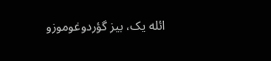ائله یک، بیز گؤردوغوموزو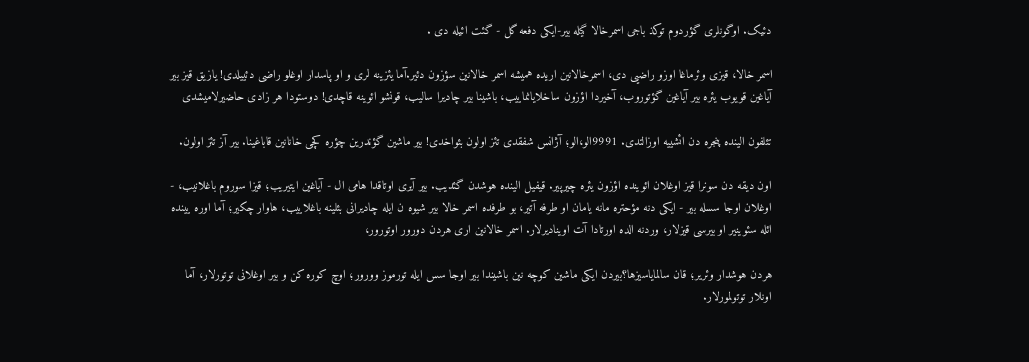دئیک. اوگونلری گؤردوم توکذ باجی اسمرخالا گیله بیر-ایکی دفعه گل - گئت ائیله دی .

اسمر خالا، قیزی وئرماغا اوزو راضیی دی، اسمرخالانین اریده همیشه اسمر خالانین سؤزون دئیر.آما یئزینه لری و او پاسدار اوغلو راضی دئییلدی! یازیق قیز بیر آیاغین قویوب یئره بیر آیاغین گؤتوروب، آخیردا اؤزون ساخلایانماییب، باشینا بیر چادیرا سالیب، قونشو ائوینه قاچدی! دوستودا هر زادی حاضیرلامیشدی

تئلفون الینده پنجره دن ائشییه اوزالتدی. 9991الو،الو؛ آژانس شفقدی تئز اولون بئواخدی! بیر ماشین گؤندرین چؤره کچی خانانین قاباغینا. بیر آز تئز اولون.

اون دیقه دن سونرا قیز اوغلان ائوینده اؤزون یئره چیرپیر. قیفیل الینده هوشدن گئدیب. بیر آیری اوتاقدا هامی ال - آیاغین ایتیریب؛ قیزا سوروم باغلانیب، - اوغلان اوجا سسله بیر - ایکی دنه مؤحتره مانه یامان او طرفه آتیر، بو طرفده اسمر خالا بیر شیوه ن ایله چادیرانی بئلینه باغلاییب، هاوار چکیر؛ آما اوره یینده ائله سئوینیر او بیرسی قیزلار، وردنه الده اورتادا آت اوینادیرلار. اسمر خالانین اری هردن دورور اوتورور،

هردن هوشدار وئریر؛ قان سالمایاسیزها؟بیردن ایکی ماشین کوچه نین باشیندا بیر اوجا سس ایله تورموز وورور؛ اوچ کوره کن و بیر اوغلانی توتورلار، آما اونلار توتولمورلار.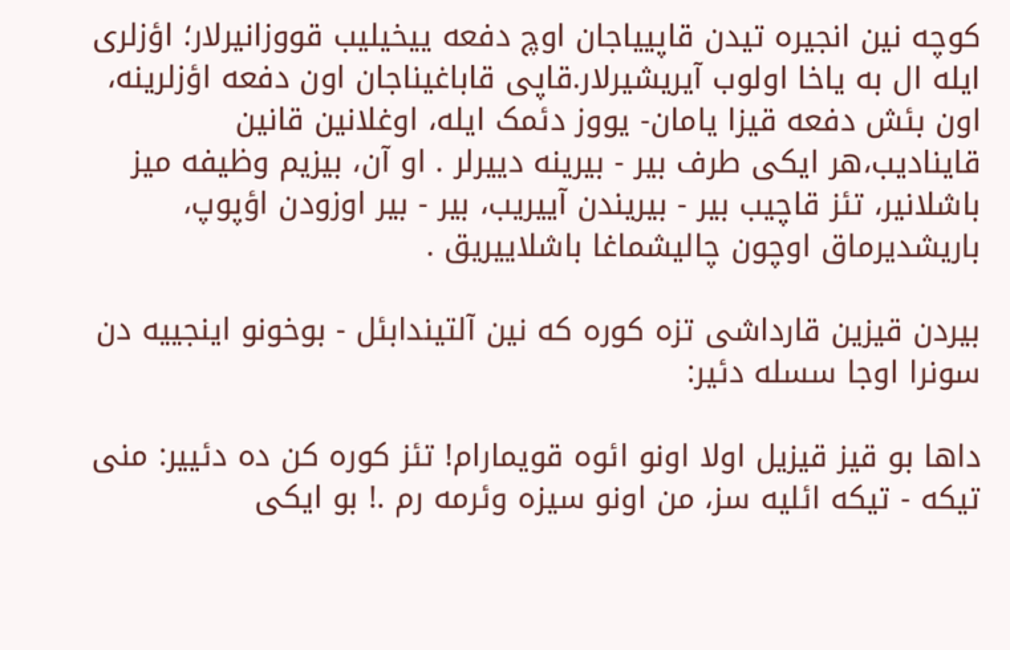کوچه نین انجیره تیدن قاپییاجان اوچ دفعه ییخیلیب قووزانیرلار؛ اؤزلری ایله ال به یاخا اولوب آیریشیرلار.قاپی قاباغیناجان اون دفعه اؤزلرینه، اون بئش دفعه قیزا یامان- یووز دئمک ایله، اوغلانین قانین قاینادیب،هر ایکی طرف بیر - بیرینه دییرلر . او آن، بیزیم وظیفه میز باشلانیر، تئز قاچیب بیر - بیریندن آییریب، بیر - بیر اوزودن اؤپوپ، باریشدیرماق اوچون چالیشماغا باشلاییریق .

بیردن قیزین قارداشی تزه کوره که نین آلتیندابئل - بوخونو اینجییه دن سونرا اوجا سسله دئیر:

داها بو قیز قیزیل اولا اونو ائوه قویمارام! تئز کوره کن ده دئییر: منی تیکه - تیکه ائلیه سز، من اونو سیزه وئرمه رم .! بو ایکی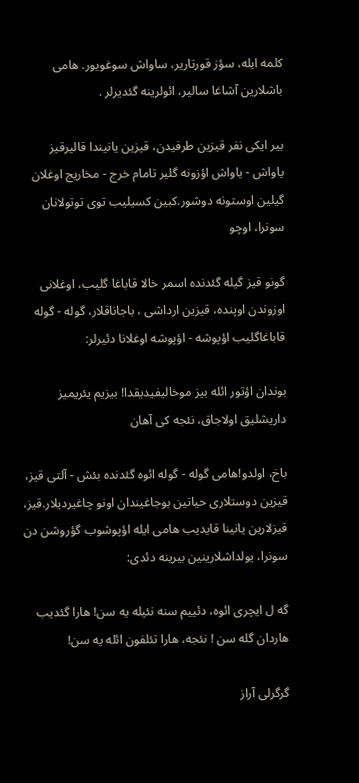کلمه ایله، سؤز قورتاریر، ساواش سوغویور. هامی باشلارین آشاغا سالیر، ائولرینه گئدیرلر .

بیر ایکی نفر قیزین طرفیدن، قیزین یانیندا قالیرقیز یاواش - یاواش اؤزونه گلیر تامام خرج - مخاریج اوغلان گیلین اوستونه دوشور.کبین کسیلیب توی توتولانان سونرا، اوچو

گونو قیز گیله گئدنده اسمر خالا قاباغا گلیب، اوغلانی اوزوندن اوپنده، قیزین ارداشی ، باجاناقلار، گوله - گوله قاباغاگلیب اؤپوشه - اؤپوشه اوغلانا دئیرلر:

بوندان اؤتور ائله بیز موخالیفیدیقدا! بیزیم یئریمیز داریشلیق اولاجاق، نئجه کی آهان

باخ، اولدو!هامی گوله - گوله ائوه گئدنده بئش - آلتی قیز، قیزین دوستلاری حیاتین بوجاغیندان اونو چاغیردیلار.قیز، قیزلارین یانینا قایدیب هامی ایله اؤپوشوب گؤروشن دن سونرا، یولداشلارینین بیرینه دئدی:

گه ل ایچری ائوه، دئییم سنه نئیله یه سن! هارا گئدیب هاردان گله سن ! نئجه، هارا تئلفون ائله یه سن!

گرگرلی آراز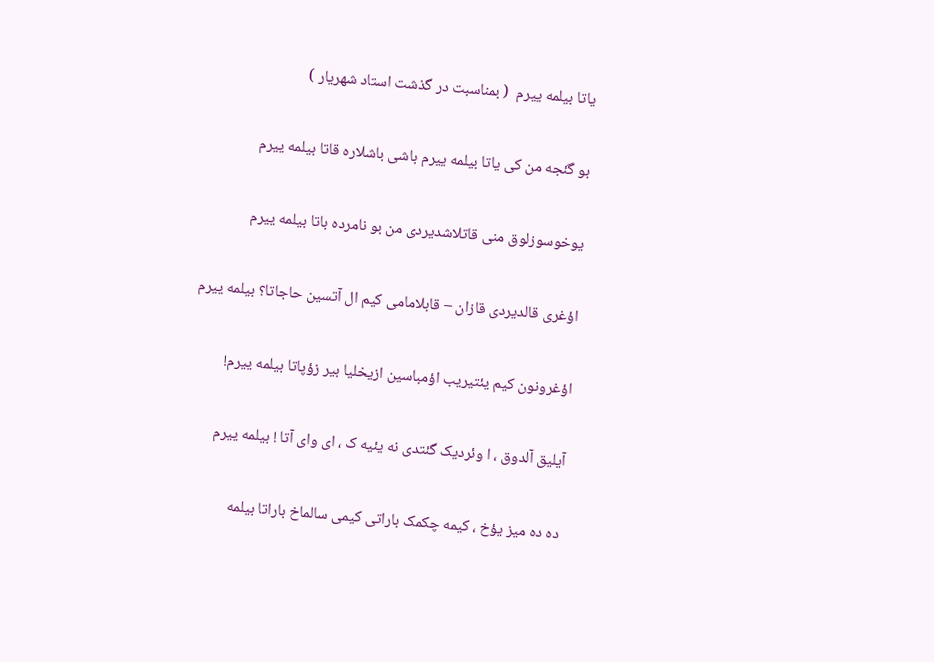یاتا بیلمه ییرم  ( بمناسبت در گذشت استاد شهریار )

بو گئجه من کی یاتا بیلمه ییرم باشی باشلاره قاتا بیلمه ییرم

یوخوسوزلوق منی قاتلاشدیردی من بو نامرده باتا بیلمه ییرم

اؤغری قالدیردی قازان – قابلامامی کیم ال آتسین حاجاتا؟ بیلمه ییرم

اؤغرونون کیم یئتیریب اؤمباسین ازیخلیا بیر زؤپاتا بیلمه ییرم!

آیلیق آلدوق ، ا وئردیک گئتدی نه یئیه ک ، ای وای آتا ! بیلمه ییرم

ده ده میز یؤخ ، کیمه چکمک باراتی کیمی سالماخ باراتا بیلمه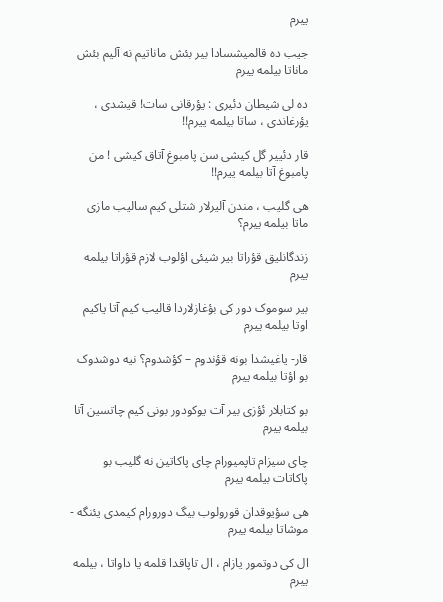ییرم

جیب ده قالمیشسادا بیر بئش ماناتیم نه آلیم بئش ماناتا بیلمه ییرم

ده لی شیطان دئیری : یؤرقانی سات! قیشدی ، یؤرغاندی ، ساتا بیلمه ییرم!!

قار دئییر گل کیشی سن پامبوغ آتاق کیشی ! من پامبوغ آتا بیلمه ییرم!!

هی گلیب ، مندن آلیرلار شتلی کیم سالیب مازی ماتا بیلمه ییرم؟

زندگانلیق قؤراتا بیر شیئی اؤلوب لازم قؤراتا بیلمه ییرم

بیر سوموک دور کی بؤغازلاردا قالیب کیم آتا یاکیم اوتا بیلمه ییرم

قار- یاغیشدا بونه قؤندوم – کؤشدوم؟ نیه دوشدوک بو اؤتا بیلمه ییرم

بو کتابلار ئؤزی بیر آت یوکودور بونی کیم چاتسین آتا بیلمه ییرم

چای سیزام تاپمیورام چای پاکاتین نه گلیب بو پاکاتات بیلمه ییرم

هی سؤیوقدان قورولوب بیگ دورورام کیمدی یئنگه - موشاتا بیلمه ییرم

ال کی دوتمور یازام ، ال تاپاقدا قلمه یا داواتا ، بیلمه ییرم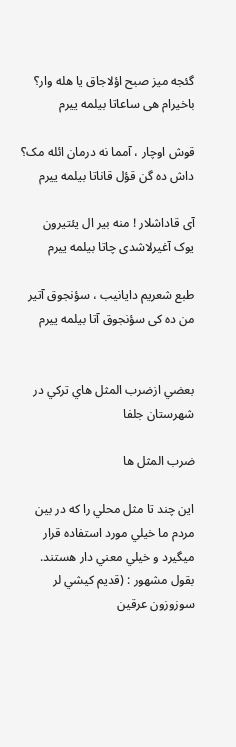گئجه میز صبح اؤلاجاق یا هله وار؟ باخیرام هی ساعاتا بیلمه ییرم

قوش اوچار ، آمما نه درمان ائله مک؟ داش ده گن قؤل قاناتا بیلمه ییرم

آی قاداشلار ! منه بیر ال یئتیرون یوک آغیرلاشدی چاتا بیلمه ییرم

طبع شعریم دایانیب ، سؤنجوق آتیر من ده کی سؤنجوق آتا بیلمه ییرم


بعضي ازضرب المثل هاي تركي در شهرستان جلفا

ضرب المثل ها

اين چند تا مثل محلي را كه در بین مردم ما خيلي مورد استفاده قرار ميگيرد و خيلي معني دار هستند. بقول مشهور : (قديم كيشي لر سوزوزون عرقين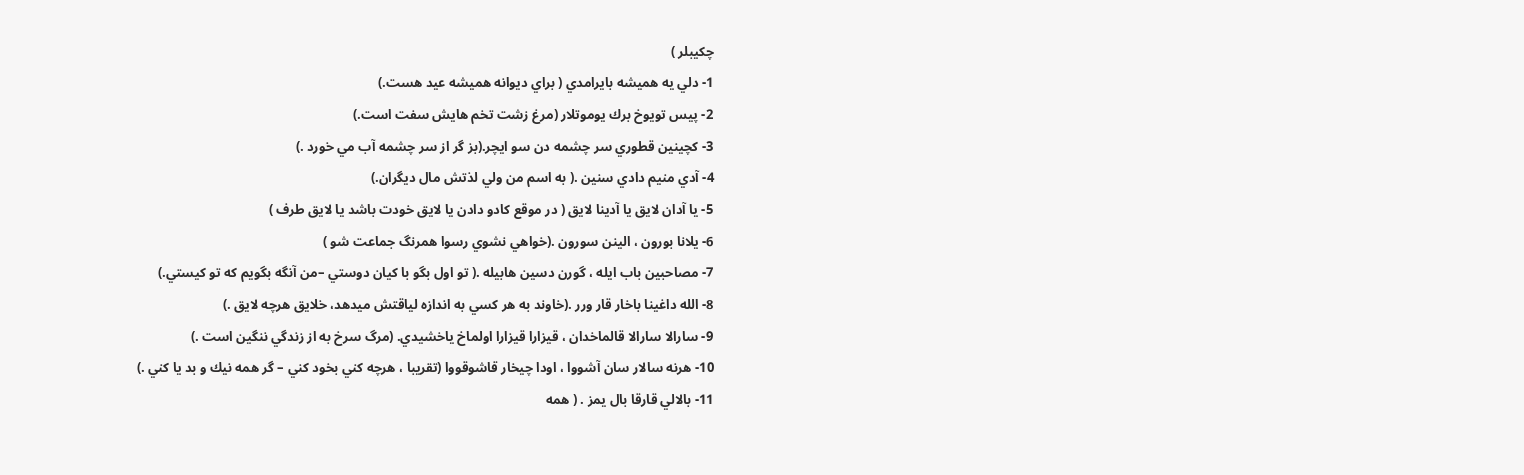چكيبلر )
1- دلي يه هميشه بايرامدي ( براي ديوانه هميشه عيد هست.)
2- پيس تويوخ برك يوموتلار (مرغ زشت تخم هايش سفت است.)
3- كچينين قطوري سر چشمه دن سو ايچر.(بز گر از سر چشمه آب مي خورد .)
4- آدي منيم دادي سنين .( به اسم من ولي لذتش مال ديگران.)
5- يا آدان لايق يا آدينا لايق ( در موقع كادو دادن يا لايق خودت باشد يا لايق طرف )
6- يلانا بورون ، الينن سورون .(خواهي نشوي رسوا همرنگ جماعت شو )
7- مصاحبين باب ايله ، گورن دسين هابيله .( تو اول بگو با كيان دوستي –من آنگه بگويم كه تو كيستي.)
8- الله داغينا باخار قار ورر .(خاوند به هر كسي به اندازه لياقتش ميدهد، خلايق هرچه لايق .)
9- سارالا سارالا قالماخدان ، قيزارا قيزارا اولماخ ياخشيدي. (مرگ سرخ به از زندگي ننگين است .)
10- هرنه سالار سان آشووا ، اودا چيخار قاشوقووا (تقريبا ، هرچه كني بخود كني – گر همه نيك و بد يا كني .)
11- بالالي قارقا بال يمز . ( همه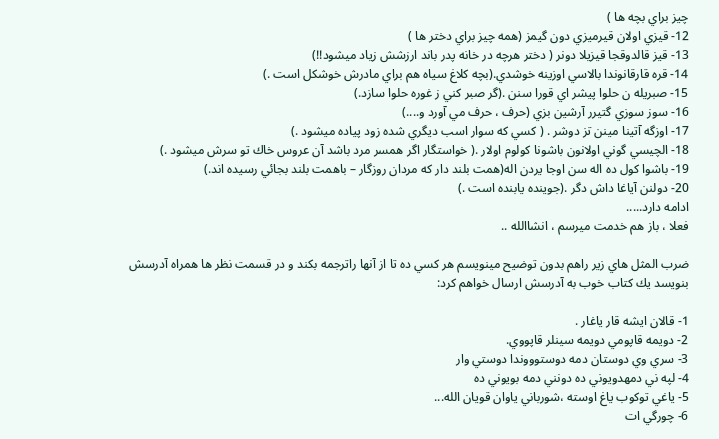چيز براي بچه ها )
12- قيزي اولان قيرميزي دون گيمز (همه چيز براي دختر ها )
13- قيز قالدوقجا قيزيلا دونر ( دختر هرچه در خانه پدر باند ارزشش زياد ميشود!!)
14- قره قارقانوندا بالاسي اوزينه خوشدي.(بچه كلاغ سياه هم براي مادرش خوشكل است .)
15- صبريله ن حلوا پيشر اي قورا سنن .(گر صبر كني ز غوره حلوا سازد.)
16- سوز سوزي گتيرر آرشين بزي (حرف ، حرف مي آورد و....)
17- اوزگه آتينا مينن تز دوشر . ( كسي كه سوار اسب ديگري شده زود پياده ميشود .)
18- الچيسي گوني اولانون باشونا كولوم اولار .( خواستگار اگر همسر مرد باشد آن عروس خاك تو سرش ميشود .)
19- باشوا كول ده اله سن اوجا يردن اله(همت بلند دار كه مردان روزگار – باهمت بلند بجائي رسيده اند.)
20- دولنن آياغا داش دگر .(جوينده يابنده است .)
ادامه دارد.....
فعلا ، باز هم خدمت ميرسم ، انشاالله ..

ضرب المثل هاي زير راهم بدون توضيح مينويسم هر كسي ده تا از آنها راترجمه بكند و در قسمت نظر ها همراه آدرسش بنويسد يك كتاب خوب به آدرسش ارسال خواهم كرد:

1- قالان ايشه قار ياغار .
2- دويمه قاپومي دويمه سينلر قاپووي.
3- سري وي دوستان دمه دوستوووندا دوستي وار
4- لپه ني دمهدويوني ده دونني دمه بويوني ده
5- ياغي توكوب ياغ اوسته ،شورباني ياوان قويان الله...
6- چورگي ات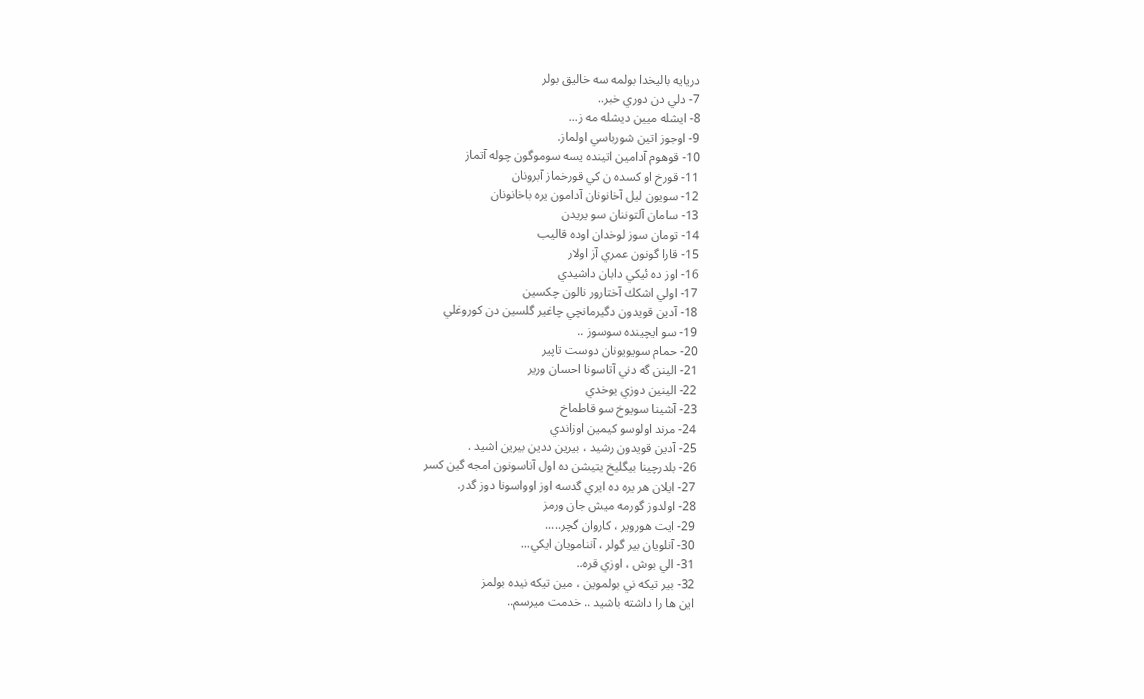دريايه باليخدا بولمه سه خاليق بولر
7- دلي دن دوري خبر..
8- ايشله ميين ديشله مه ز...
9- اوجوز اتين شورباسي اولماز.
10- قوهوم آدامين اتينده يسه سوموگون چوله آتماز
11- قورخ او كسده ن كي قورخماز آبرونان
12- سويون ليل آخانونان آدامون يره باخانونان
13- سامان آلتوننان سو يريدن
14- تومان سوز لوخدان اوده قاليب
15- قارا گونون عمري آز اولار
16- اوز ده ئيكي دابان داشيدي
17- اولي اشكك آختارور نالون چكسين
18- آدين قويدون دگيرمانچي چاغير گلسين دن كوروغلي
19- سو ايچينده سوسوز ..
20- حمام سويويونان دوست تاپير
21- الينن گه دني آتاسونا احسان ورير
22- الينين دوزي يوخدي
23- آشينا سويوخ سو قاطماخ
24- مرند اولوسو كيمين اوزاندي
25- آدين قويدون رشيد ، بيرين ددين بيرين اشيد .
26- بلدرچينا بيگليخ يتيشن ده اول آناسونون امجه گين كسر
27- ايلان هر يره ده ايري گدسه اوز اوواسونا دوز گدر.
28- اولدوز گورمه ميش جان ورمز
29- ايت هوروير ، كاروان گچر.....
30- آنلويان بير گولر ، آننامويان ايكي...
31- الي بوش ، اوزي قره..
32- بير تيكه ني بولموين ، مين تيكه نيده بولمز
اين ها را داشته باشيد .. خدمت ميرسم..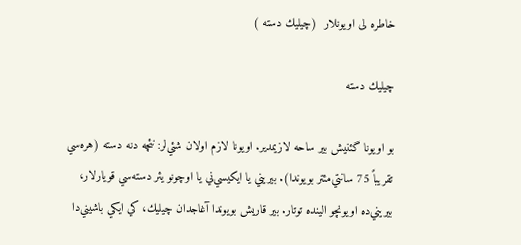خاطره لی اويونلار  (چيليك دسته )

چيليك دسته

بو اويونا گئنيش بير ساحه لازيمدير. اويونا لازم اولان ‌شئي‌لر: نئچه دنه دسته (هره‌سي تقريباً 75 سانتي‌مئتر بويوندا). بيريني يا ايكيسي‌ني يا اوچونو يئر دسته‌سي قويارلار، بيريني‌ده اويونچو الينده توتار. بير قاريش بويوندا آغاجدان چيليك، كي ايكي باشيني‌دا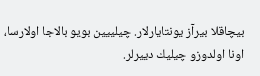بيچاقلا بيرآز يونتايارلار. چيلييين بويو بالاجا اولارسا، اونا اولدوزو چيليك دييرلر.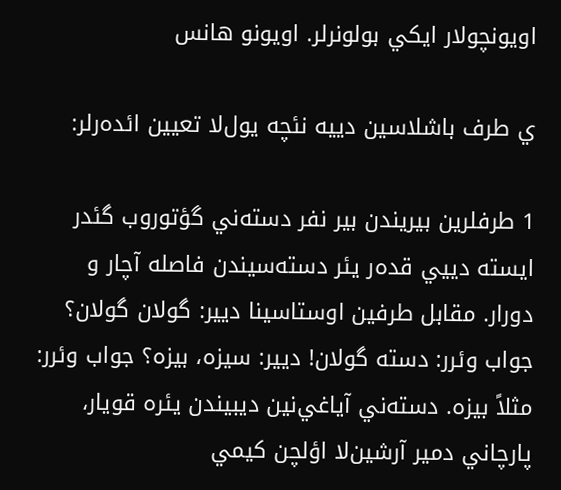اويونچولار ايكي بولونرلر. اويونو هانس

ي طرف باشلاسين دييه نئچه يول‌لا تعيين ائده‌رلر:

1 طرفلرين بيريندن بير نفر دسته‌‌ني گؤتوروب گئدر ايسته دييي قده‌ر يئر دسته‌سيندن فاصله آچار و دورار. مقابل طرفين اوستاسينا ديير: گولان گولان؟ جواب وئرر: دسته گولان! ديير: سيزه، بيزه؟ جواب وئرر: مثلاً بيزه. دسته‌ني آياغي‌نين ديبيندن يئره قويار، پارچاني دمير آرشين‌لا اؤلچن كيمي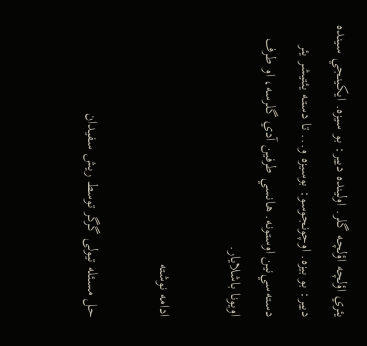يئري اؤلچه اؤلچه گلر. اولينده ديير: بو سيزه. ايكينجي سينده ديير: بو بيزه. اوچونجوسو: بوسيزه و... تا دستـه يئتيشر يئر دسته‌سي‌نين اوستونه. هانسي طرفين آدي گلرسه، او طرف اويونا باشلايار.

ادامه نوشته

حل مسئله تیولی گرگر توسط ریش سفیدان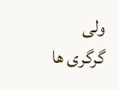ولی گرگری ها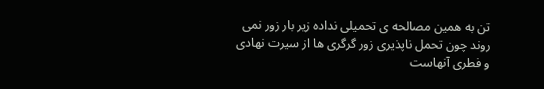تن به همین مصالحه ی تحمیلی نداده زیر بار زور نمی روند چون تحمل ناپذیری زور گرگری ها از سیرت نهادی و فطری آنهاست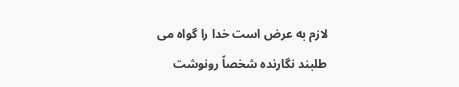لازم به عرض است خدا را گواه می طلبند نگارنده شخصاً رونوشت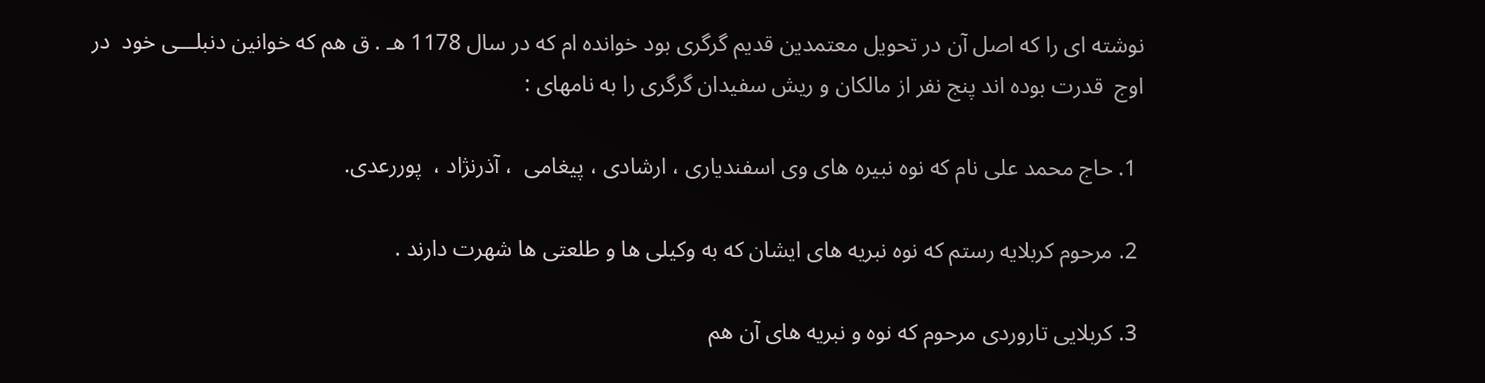نوشته ای را که اصل آن در تحویل معتمدین قدیم گرگری بود خوانده ام که در سال 1178 هـ . ق هم که خوانین دنبلـــی خود  در اوج  قدرت بوده اند پنج نفر از مالکان و ریش سفیدان گرگری را به نامهای :

 1. حاج محمد علی نام که نوه نبیره های وی اسفندیاری ، ارشادی ، پیغامی  ، آذرنژاد ،  پوررعدی.

 2. مرحوم کربلایه رستم که نوه نبریه های ایشان که به وکیلی ها و طلعتی ها شهرت دارند .

 3. کربلایی تاروردی مرحوم که نوه و نبریه های آن هم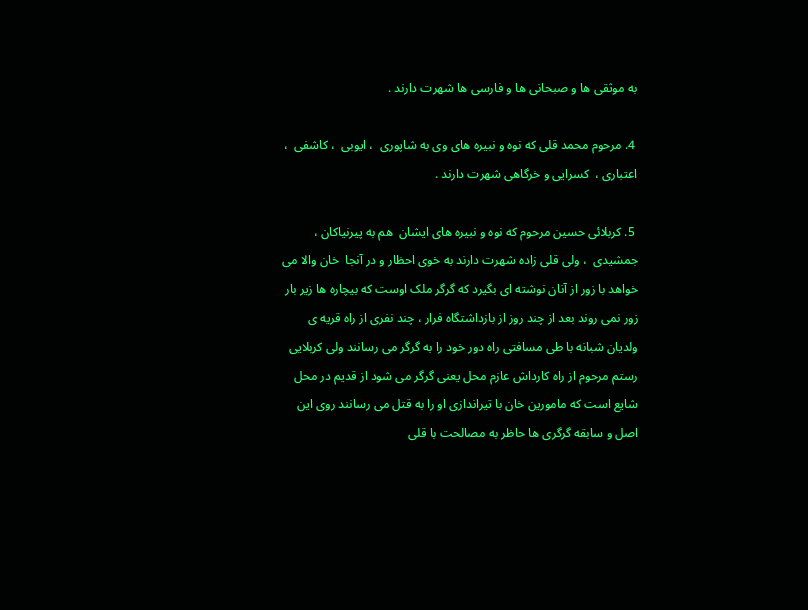به موثقی ها و صبحانی ها و فارسی ها شهرت دارند .

 4. مرحوم محمد قلی که نوه و نبیره های وی به شاپوری  ، ایوبی  ، کاشفی  ، اعتباری ،  کسرایی و خرگاهی شهرت دارند .

 5. کربلائی حسین مرحوم که نوه و نبیره های ایشان  هم به پیرنیاکان ، جمشیدی  ، ولی قلی زاده شهرت دارند به خوی احظار و در آنجا  خان والا می خواهد با زور از آنان نوشته ای بگیرد که گرگر ملک اوست که بیچاره ها زیر بار زور نمی روند بعد از چند روز از بازداشتگاه فرار ، چند نفری از راه قریه ی ولدیان شبانه با طی مسافتی راه دور خود را به گرگر می رسانند ولی کربلایی رستم مرحوم از راه کارداش عازم محل یعنی گرگر می شود از قدیم در محل شایع است که مامورین خان با تیراندازی او را به قتل می رسانند روی این اصل و سابقه گرگری ها حاظر به مصالحت با قلی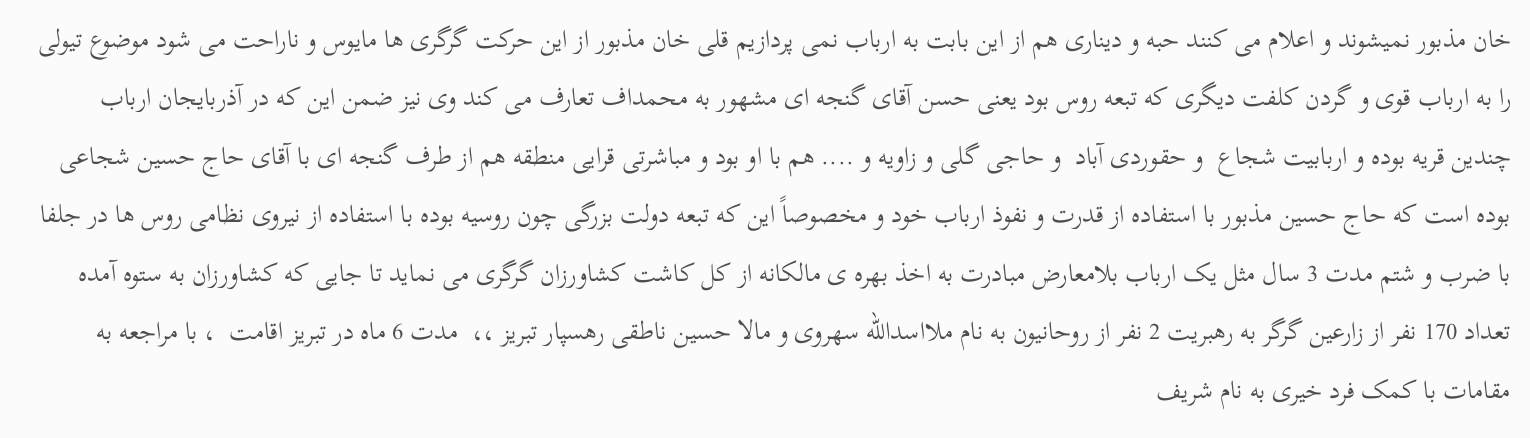خان مذبور نمیشوند و اعلام می کنند حبه و دیناری هم از این بابت به ارباب نمی پردازیم قلی خان مذبور از این حرکت گرگری ها مایوس و ناراحت می شود موضوع تیولی را به ارباب قوی و گردن کلفت دیگری که تبعه روس بود یعنی حسن آقای گنجه ای مشهور به محمداف تعارف می کند وی نیز ضمن این که در آذربایجان ارباب چندین قریه بوده و اربابیت شجاع  و حقوردی آباد  و حاجی گلی و زاویه و .... هم با او بود و مباشرتی قرایی منطقه هم از طرف گنجه ای با آقای حاج حسین شجاعی بوده است که حاج حسین مذبور با استفاده از قدرت و نفوذ ارباب خود و مخصوصاً این که تبعه دولت بزرگی چون روسیه بوده با استفاده از نیروی نظامی روس ها در جلفا با ضرب و شتم مدت 3 سال مثل یک ارباب بلامعارض مبادرت به اخذ بهره ی مالکانه از کل کاشت کشاورزان گرگری می نماید تا جایی که کشاورزان به ستوه آمده تعداد 170 نفر از زارعین گرگر به رهبریت 2 نفر از روحانیون به نام ملااسدالله سهروی و مالا حسین ناطقی رهسپار تبریز ،،  مدت 6 ماه در تبریز اقامت  ، با مراجعه به مقامات با کمک فرد خیری به نام شریف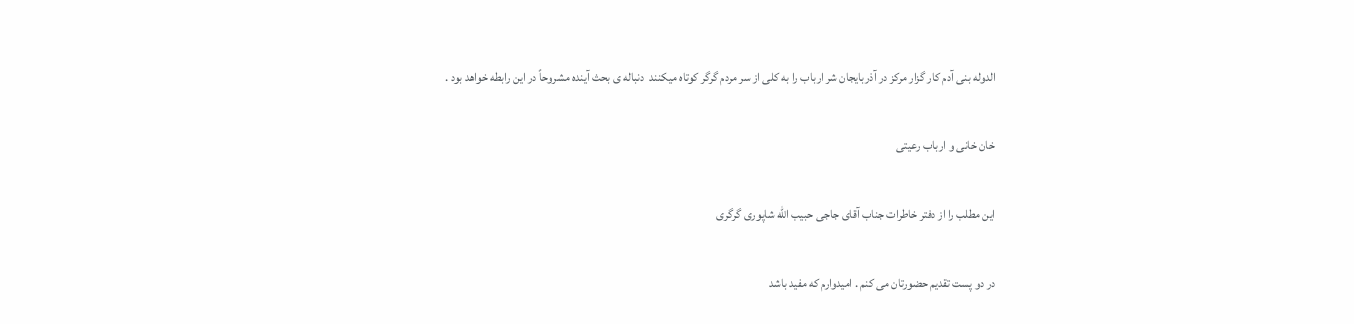الدوله بنی آدم کار گزار مرکز در آذربایجان شر ارباب را به کلی از سر مردم گرگر کوتاه میکنند  دنباله ی بحث آینده مشروحاً در این رابطه خواهد بود .

خان خانی و ارباب رعیتی

این مطلب را از دفتر خاطرات جناب آقای جاجی حبیب الله شاپوری گرگری

در دو پست تقدیم حضورتان می کنم . امیدوارم که مفید باشد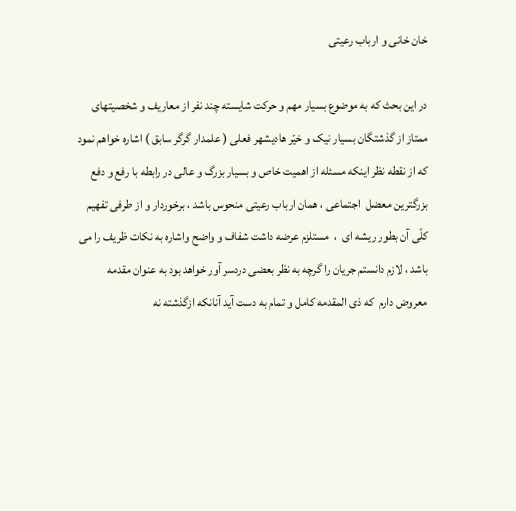خان خانی و ارباب رعیتی

در این بحث که به موضوع بسیار مهم و حرکت شایسته چند نفر از معاریف و شخصیتهای ممتاز از گذشتگان بسیار نیک و خیّر هادیشهر فعلی ( علمدار گرگر سابق ) اشاره خواهم نمود که از نقطه نظر اینکه مسئله از اهمیت خاص و بسیار بزرگ و عالی در رابطه با رفع و دفع بزرگترین معضل  اجتماعی ، همان ارباب رعیتی منحوس باشد ، برخوردار و از طرفی تفهیم کلّی آن بطور ریشه ای  ،  مستلزم عرضه داشت شفاف و واضح واشاره به نکات ظریف را می باشد ، لازم دانستم جریان را گرچه به نظر بعضی دردسر آور خواهد بود به عنوان مقدمه معروض دارم  که ذی المقدمه کامل و تمام به دست آید آنانکه ازگذشته نه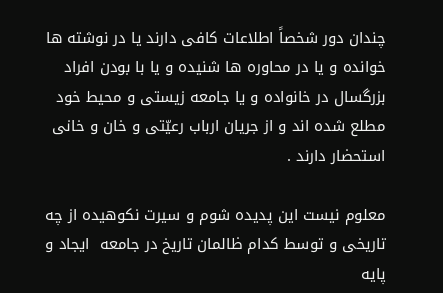چندان دور شخصاً اطلاعات کافی دارند یا در نوشته ها خوانده و یا در محاوره ها شنیده و یا با بودن افراد بزرگسال در خانواده و یا جامعه زیستی و محیط خود مطلع شده اند و از جریان ارباب رعیّتی و خان و خانی استحضار دارند .

معلوم نیست این پدیده شوم و سیرت نکوهیده از چه تاریخی و توسط کدام ظالمان تاریخ در جامعه  ایجاد و پایه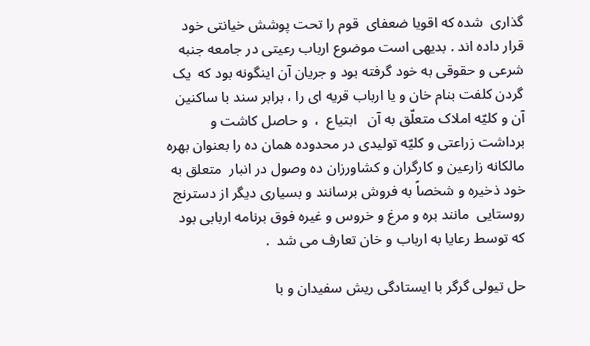گذاری  شده که اقویا ضعفای  قوم را تحت پوشش خیانتی خود قرار داده اند . بدیهی است موضوع ارباب رعیتی در جامعه جنبه شرعی و حقوقی به خود گرفته بود و جریان آن اینگونه بود که  یک گردن کلفت بنام خان و یا ارباب قریه ای را ، برابر سند با ساکنین آن و کلیّه املاک متعلّق به آن   ابتیاع  ،  و حاصل کاشت و برداشت زراعتی و کلیّه تولیدی در محدوده همان ده را بعنوان بهره مالکانه زارعین و کارگران و کشاورزان ده وصول در انبار  متعلق به خود ذخیره و شخصاً به فروش برسانند و بسیاری دیگر از دسترنج روستایی  مانند بره و مرغ و خروس و غیره فوق برنامه اربابی بود که توسط رعایا به ارباب و خان تعارف می شد  .

حل تیولی گرگر با ایستادگی ریش سفیدان و با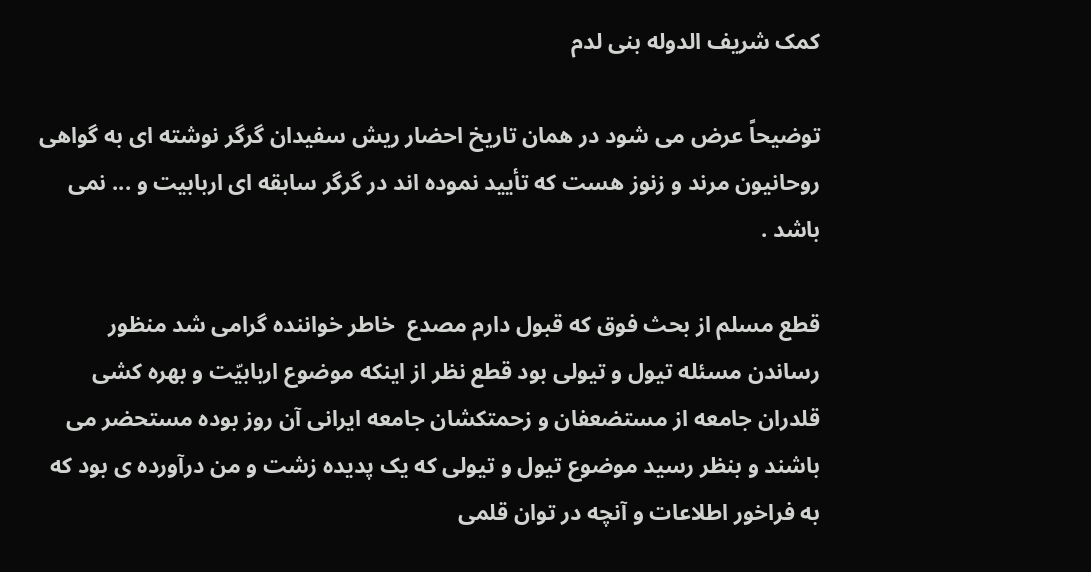کمک شریف الدوله بنی لدم

توضیحاً عرض می شود در همان تاریخ احضار ریش سفیدان گرگر نوشته ای به گواهی روحانیون مرند و زنوز هست که تأیید نموده اند در گرگر سابقه ای اربابیت و ... نمی باشد .

قطع مسلم از بحث فوق که قبول دارم مصدع  خاطر خواننده گرامی شد منظور رساندن مسئله تیول و تیولی بود قطع نظر از اینکه موضوع اربابیّت و بهره کشی قلدران جامعه از مستضعفان و زحمتکشان جامعه ایرانی آن روز بوده مستحضر می باشند و بنظر رسید موضوع تیول و تیولی که یک پدیده زشت و من درآورده ی بود که به فراخور اطلاعات و آنچه در توان قلمی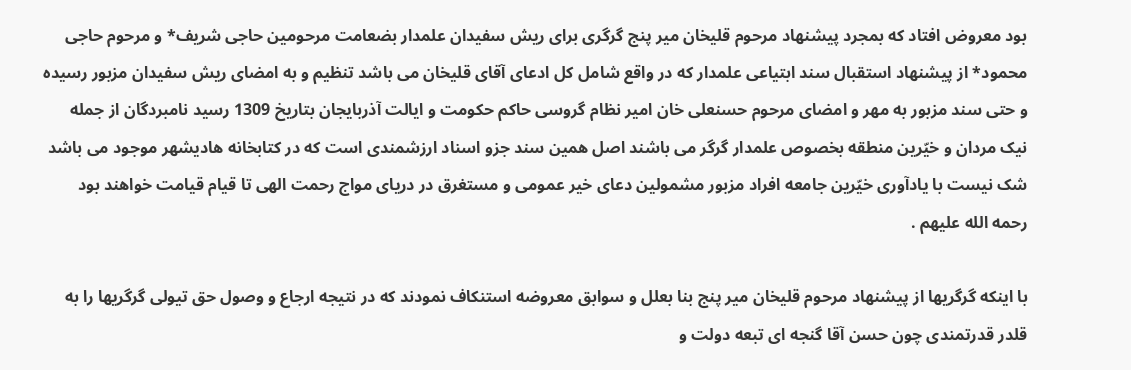بود معروض افتاد که بمجرد پیشنهاد مرحوم قلیخان میر پنج گرگری برای ریش سفیدان علمدار بضعامت مرحومین حاجی شریف* و مرحوم حاجی محمود* از پیشنهاد استقبال سند ابتیاعی علمدار که در واقع شامل کل ادعای آقای قلیخان می باشد تنظیم و به امضای ریش سفیدان مزبور رسیده و حتی سند مزبور به مهر و امضای مرحوم حسنعلی خان امیر نظام گروسی حاکم حکومت و ایالت آذربایجان بتاریخ 1309 رسید نامبردگان از جمله نیک مردان و خیّرین منطقه بخصوص علمدار گرگر می باشند اصل همین سند جزو اسناد ارزشمندی است که در کتابخانه هادیشهر موجود می باشد شک نیست با یادآوری خیّرین جامعه افراد مزبور مشمولین دعای خیر عمومی و مستغرق در دریای مواج رحمت الهی تا قیام قیامت خواهند بود رحمه الله علیهم .

با اینکه گرگریها از پیشنهاد مرحوم قلیخان میر پنج بنا بعلل و سوابق معروضه استنکاف نمودند که در نتیجه ارجاع و وصول حق تیولی گرگریها را به قلدر قدرتمندی چون حسن آقا گنجه ای تبعه دولت و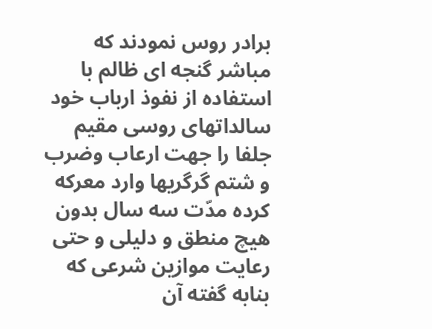برادر روس نمودند که مباشر گنجه ای ظالم با استفاده از نفوذ ارباب خود سالداتهای روسی مقیم جلفا را جهت ارعاب وضرب و شتم گرگریها وارد معرکه کرده مدّت سه سال بدون هیچ منطق و دلیلی و حتی رعایت موازین شرعی که بنابه گفته آن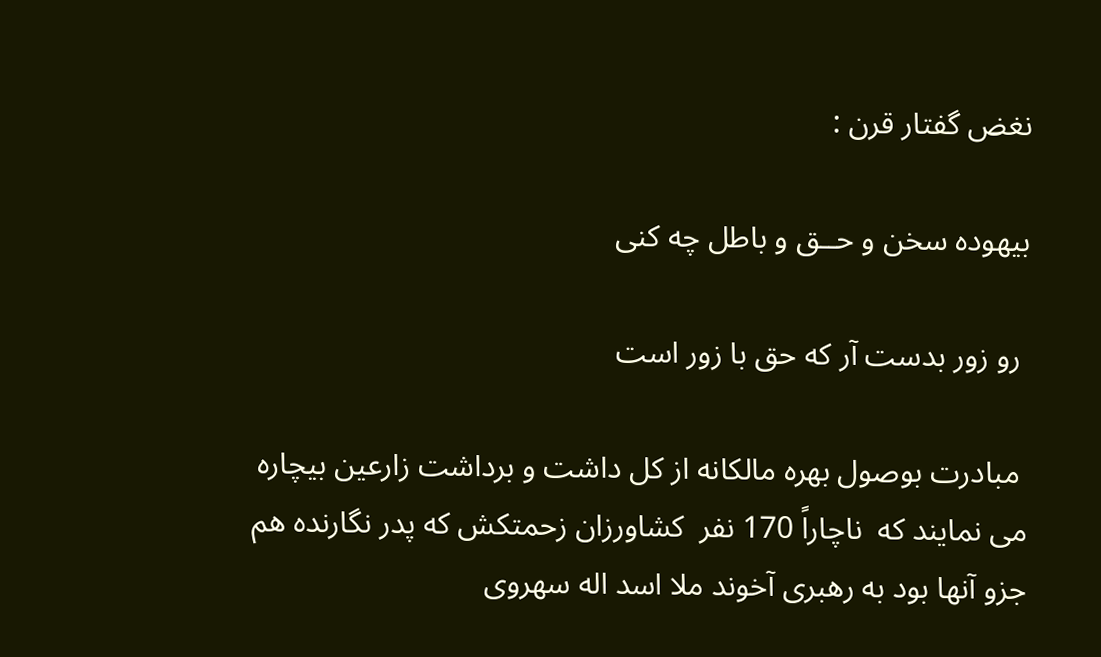نغض گفتار قرن :

بیهوده سخن و حــق و باطل چه کنی

 رو زور بدست آر که حق با زور است

 مبادرت بوصول بهره مالکانه از کل داشت و برداشت زارعین بیچاره می نمایند که  ناچاراً 170 نفر  کشاورزان زحمتکش که پدر نگارنده هم جزو آنها بود به رهبری آخوند ملا اسد اله سهروی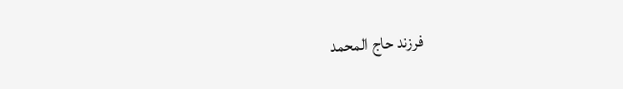فرزند حاج المحمد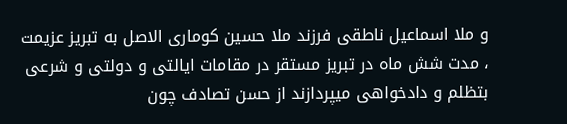و ملا اسماعیل ناطقی فرزند ملا حسین کوماری الاصل به تبریز عزیمت  ، مدت شش ماه در تبریز مستقر در مقامات ایالتی و دولتی و شرعی بتظلم و دادخواهی میپردازند از حسن تصادف چون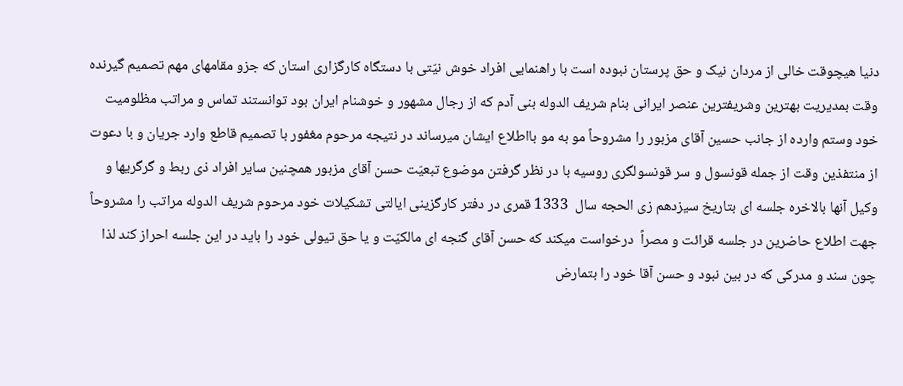دنیا هیچوقت خالی از مردان نیک و حق پرستان نبوده است با راهنمایی افراد خوش نیّتی با دستگاه کارگزاری استان که جزو مقامهای مهم تصمیم گیرنده وقت بمدیریت بهترین وشریفترین عنصر ایرانی بنام شریف الدوله بنی آدم که از رجال مشهور و خوشنام ایران بود توانستند تماس و مراتب مظلومیت خود وستم وارده از جانب حسین آقای مزبور را مشروحاً مو به مو بااطلاع ایشان میرساند در نتیجه مرحوم مغفور با تصمیم قاطع وارد جریان و با دعوت از منتفذین وقت از جمله قونسول و سر قونسولگری روسیه با در نظر گرفتن موضوع تبعیّت حسن آقای مزبور همچنین سایر افراد ذی ربط و گرگریها و وکیل آنها بالاخره جلسه ای بتاریخ سیزدهم زی الحجه سال  1333 قمری در دفتر کارگزینی ایالتی تشکیلات خود مرحوم شریف الدوله مراتب را مشروحاً جهت اطلاع حاضرین در جلسه قرائت و مصراً  درخواست میکند که حسن آقای گنجه ای مالکیّت و یا حق تیولی خود را باید در این جلسه احراز کند لذا چون سند و مدرکی که در بین نبود و حسن آقا خود را بتمارض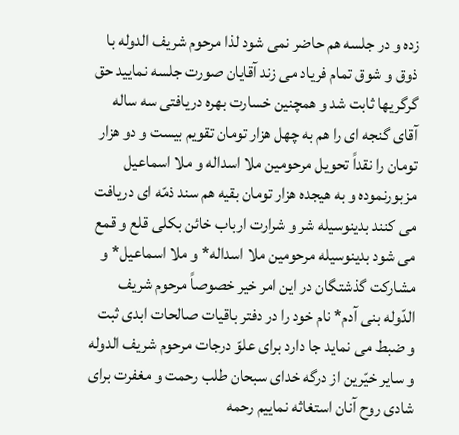زده و در جلسه هم حاضر نمی شود لذا مرحوم شریف الدوله با ذوق و شوق تمام فریاد می زند آقایان صورت جلسه نمایید حق گرگریها ثابت شد و همچنین خسارت بهره دریافتی سه ساله آقای گنجه ای را هم به چهل هزار تومان تقویم بیست و دو هزار تومان را نقداً تحویل مرحومین ملا اسداله و ملا اسماعیل مزبورنموده و به هیجده هزار تومان بقیه هم سند ذمّه ای دریافت می کنند بدینوسیله شر و شرارت ارباب خائن بکلی قلع و قمع می شود بدینوسیله مرحومین ملا اسداله* و ملا اسماعیل* و مشارکت گذشتگان در این امر خیر خصوصاً مرحوم شریف الدّوله بنی آدم* نام خود را در دفتر باقیات صالحات ابدی ثبت و ضبط می نماید جا دارد برای علوّ درجات مرحوم شریف الدوله و سایر خیّرین از درگه خدای سبحان طلب رحمت و مغفرت برای شادی روح آنان استغاثه نماییم رحمه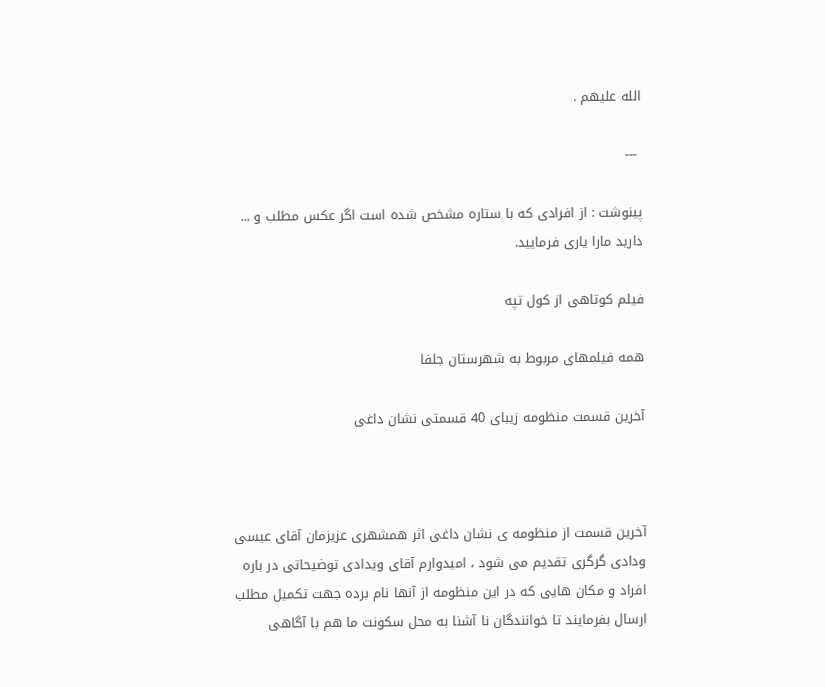الله علیهم .

 ---

پینوشت : از افرادی که با ستاره مشخص شده است اگر عکس مطلب و ... دارید مارا یاری فرمایید.

فیلم کوتاهی از کول تپه

همه فیلمهای مربوط به شهرستان جلفا

آخرین قسمت منظومه زیبای 40 قسمتی نشان داغی



آخرین قسمت از منظومه ی نشان داغی اثر همشهری عزیزمان آقای عیسی ودادی گرگری تقدیم می شود ، امیدوارم آقای ویدادی توضیحاتی در باره افراد و مکان هایی که در این منظومه از آنها نام برده جهت تکمیل مطلب ارسال بفرمایند تا خوانندگان نا آشنا به محل سکونت ما هم با آگاهی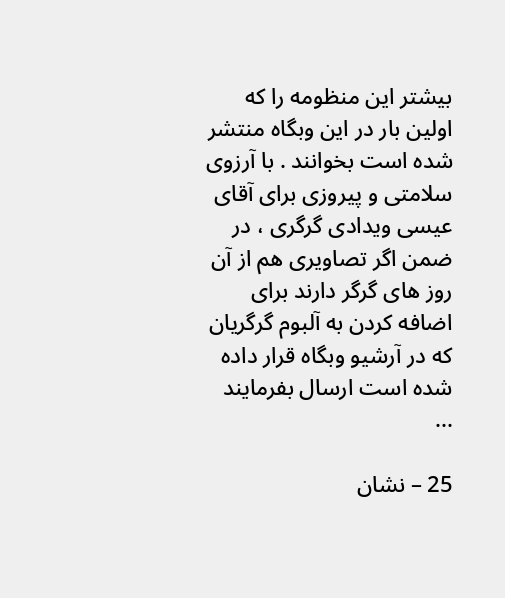بیشتر این منظومه را که اولین بار در این وبگاه منتشر شده است بخوانند . با آرزوی سلامتی و پیروزی برای آقای عیسی ویدادی گرگری ، در ضمن اگر تصاویری هم از آن روز های گرگر دارند برای اضافه کردن به آلبوم گرگریان که در آرشیو وبگاه قرار داده شده است ارسال بفرمایند ...

25 – نشان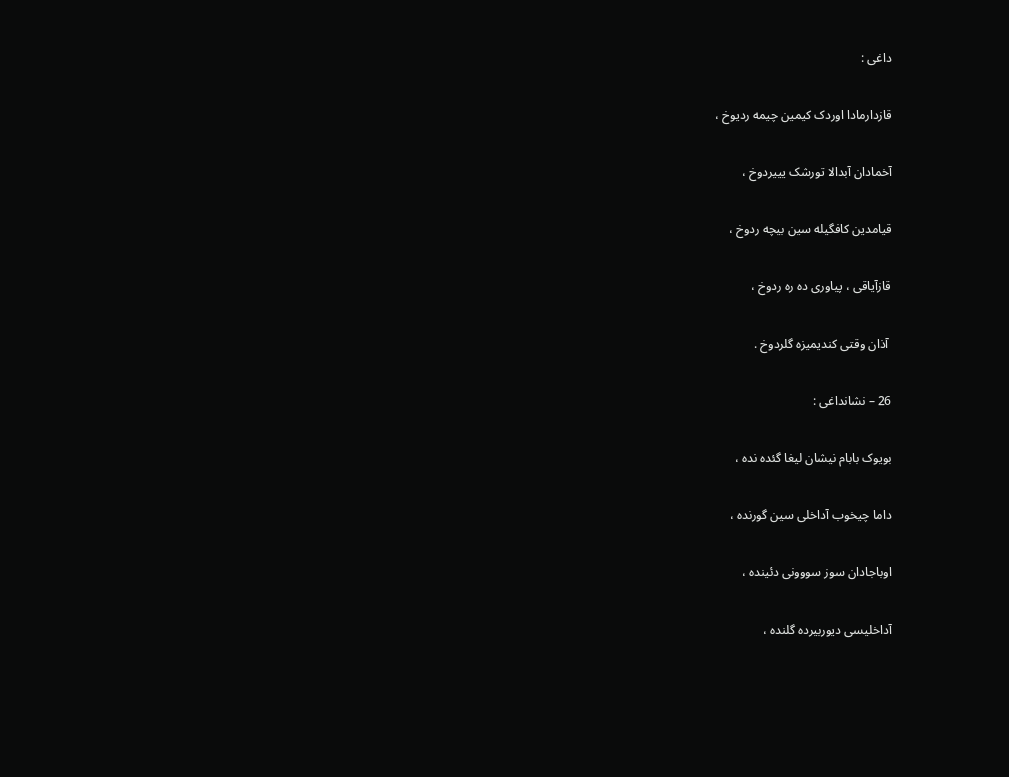داغی :

قازدارمادا اوردک کیمین چیمه ردیوخ ،

آخمادان آبدالا تورشک یییردوخ ،

قیامدین کافگیله سین بیچه ردوخ ،

قازآیاقی ، پیاوری ده ره ردوخ ،

 آذان وقتی کندیمیزه گلردوخ .

26 – نشانداغی :

بویوک بابام نیشان لیغا گئده نده ،

داما چیخوب آداخلی سین گورنده ،

اوباجادان سوز سووونی دئینده ،

آداخلیسی دیوربیرده گلنده ،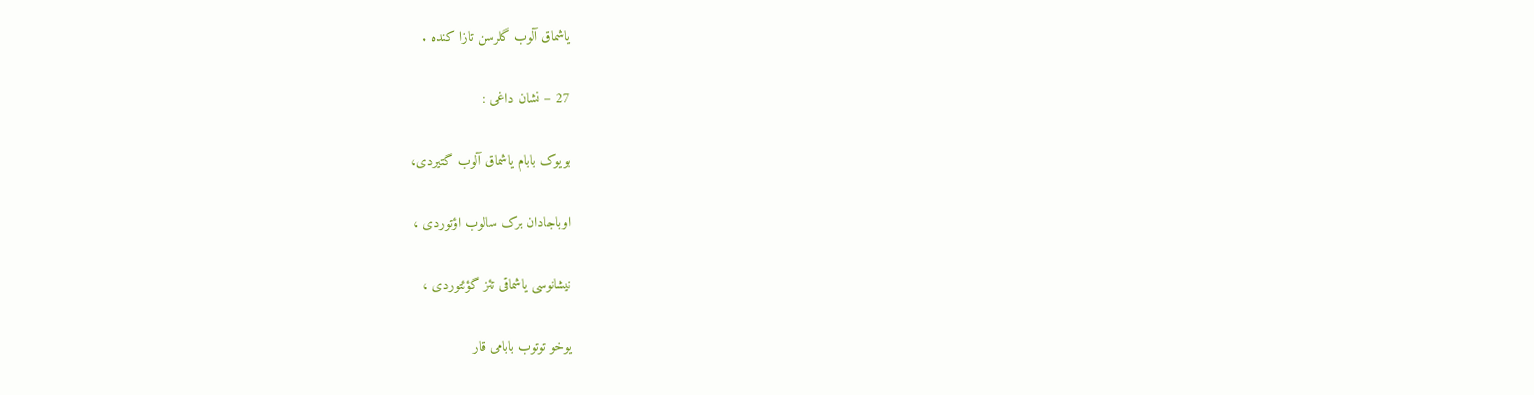یاشماق آلوب گلرسن تازا کنده .

27 – نشان داغی :

بویوک بابام یاشماق آلوب گتیردی،

اوباجادان برک سالوب اؤتوردی ،

نیشانوسی یاشماقی تئز گؤئتوردی ،

یوخو توتوب بابامی قار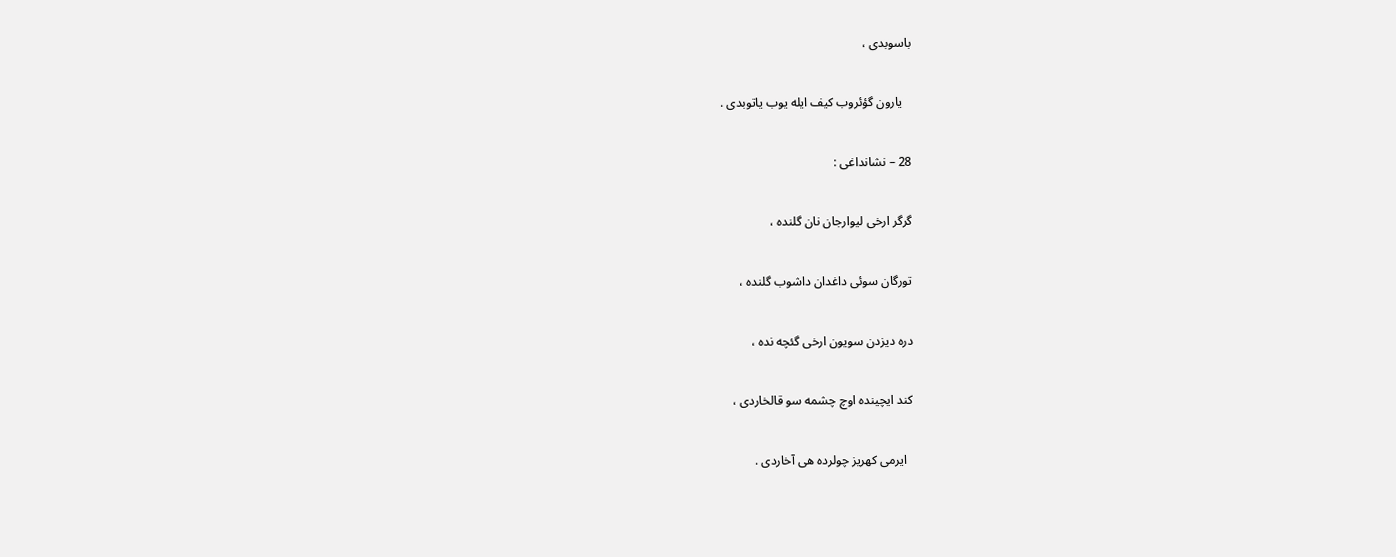باسوبدی ،

   یارون گؤئروب کیف ایله یوب یاتوبدی .

28 – نشانداغی :

گرگر ارخی لیوارجان نان گلنده ،

تورگان سوئی داغدان داشوب گلنده ،

دره دیزدن سویون ارخی گئچه نده ،

کند ایچینده اوچ چشمه سو قالخاردی ،

  ایرمی کهریز چولرده هی آخاردی .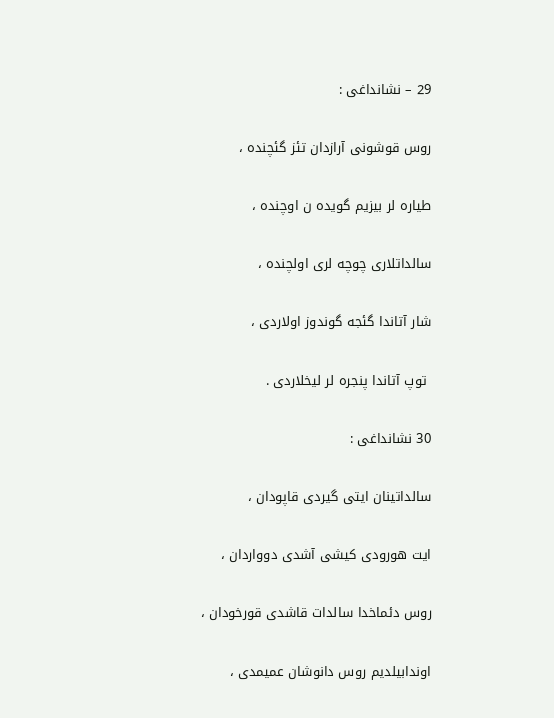29 – نشانداغی :

روس قوشونی آرازدان تئز گئچنده ،

طیاره لر بیزیم گویده ن اوچنده ،

سالداتلاری چوچه لری اولچنده ،

شار آتاندا گئجه گوندوز اولاردی ،

 توپ آتاندا پنجره لر لیخلاردی .

30 نشانداغی :

سالداتینان ایتی گیردی قاپودان ،

ایت هورودی کیشی آشدی دوواردان ،

روس دئماخدا سالدات قاشدی قورخودان ،

اوندابیلدیم روس دانوشان عمیمدی ،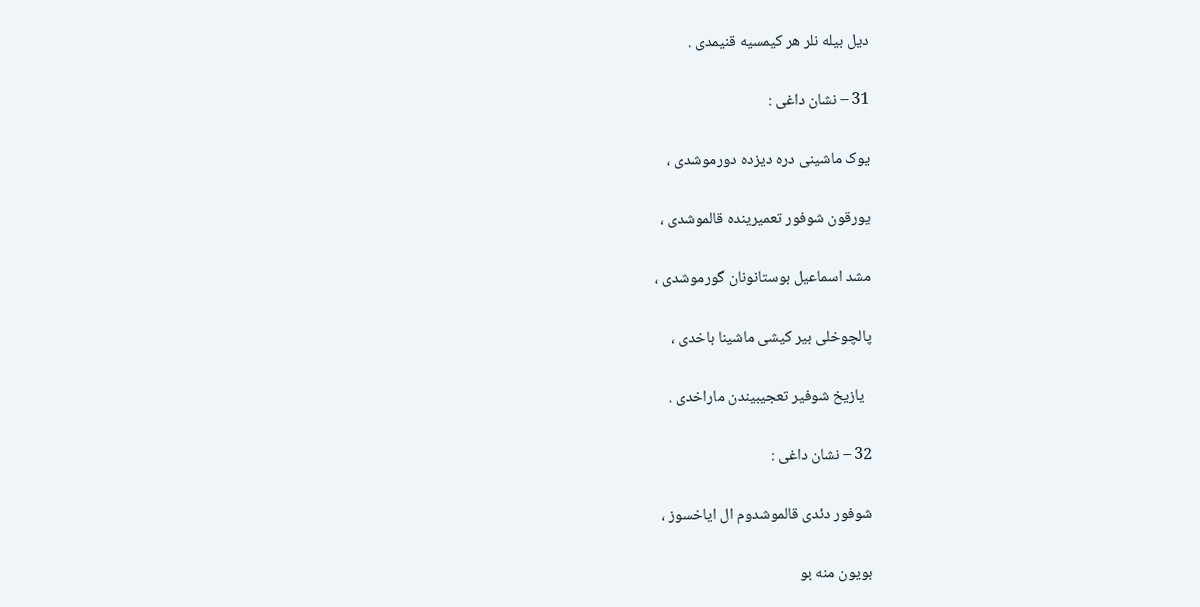دیل بیله نلر هر کیمسیه قنیمدی .

31 – نشان داغی :

یوک ماشینی دره دیزده دورموشدی ،

یورقون شوفور تعمیرینده قالموشدی ،

مشد اسماعیل بوستانونان گورموشدی ،

پالچوخلی بیر کیشی ماشینا باخدی ،

  یازیخ شوفیر تعجیبیندن ماراخدی .

32 – نشان داغی :

شوفور دئدی قالموشدوم ال ایاخسوز ،

بویون منه بو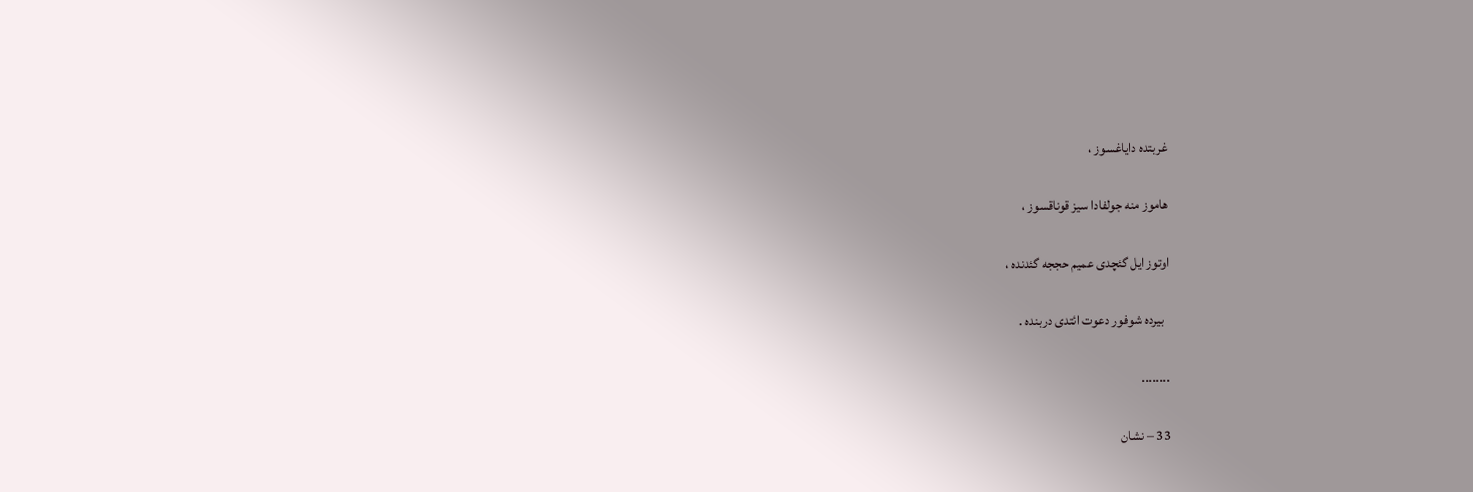غربتده دایاغسوز ،

هاموز منه جولفادا سیز قوناقسوز ،

اوتوز ایل گئچدی عمیم حججه گئدنده ،

  بیرده شوفور دعوت ائتدی دربنده .

........

33 – نشان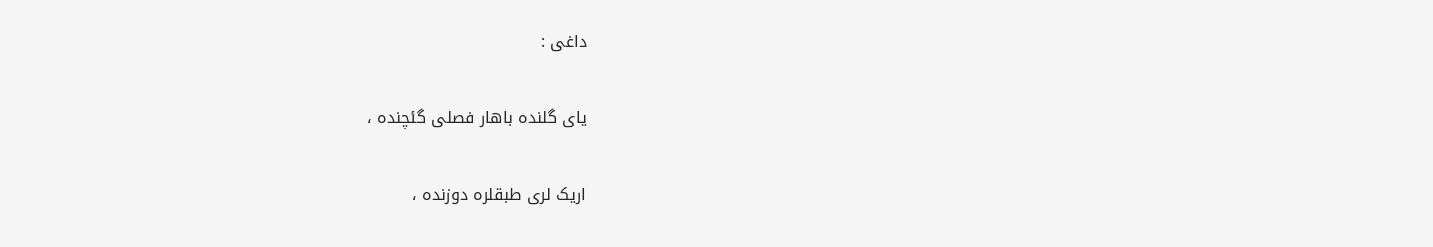داغی :

یای گلنده باهار فصلی گئچنده ،

اریک لری طبقلره دوزنده ،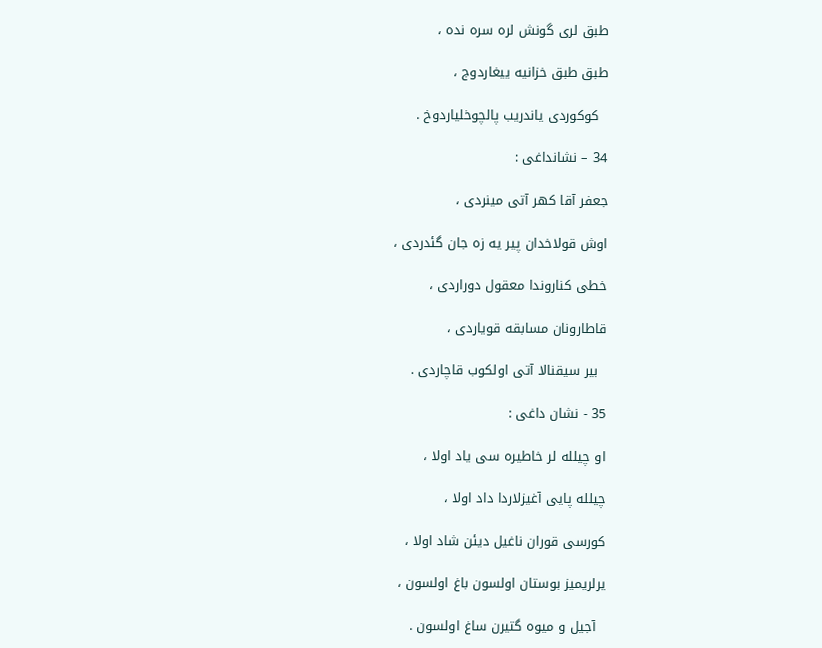طبق لری گونش لره سره نده ،

طبق طبق خزانیه ییغاردوج ،

  کوکوردی یاندریب پالچوخلیاردوخ .

34 – نشانداغی :

جعفر آقا کهر آتی مینردی ،

اوش قولاخدان پیر یه زه جان گئدردی ،

خطی کناروندا معقول دوراردی ،

قاطارونان مسابقه قویاردی ،

  بیر سیقنالا آتی اولکوب قاچاردی .

35 - نشان داغی :

او چیلله لر خاطیره سی یاد اولا ،

چیلله پایی آغیزلاردا داد اولا ،

کورسی قوران ناغیل دیئن شاد اولا ،

یرلریمیز بوستان اولسون باغ اولسون ،

  آجیل و میوه گتیرن ساغ اولسون .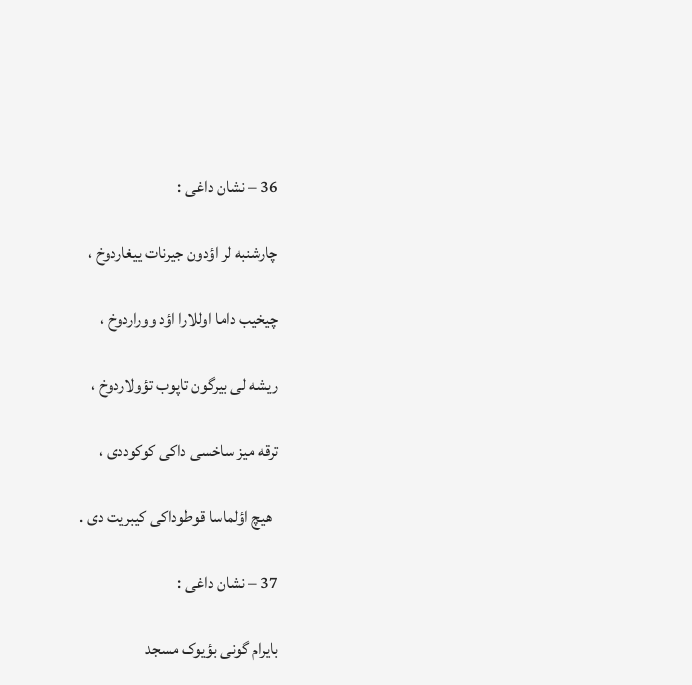36 – نشان داغی :

چارشنبه لر اؤدون جیرنات ییغاردوخ ،

چیخیب داما اوللارا اؤد ووراردوخ ،

ریشه لی بیرگون تاپوب تؤولاردوخ ،

ترقه میز ساخسی داکی کوکوددی ،

  هیچ اؤلماسا قوطوداکی کیبریت دی .

37 – نشان داغی :

بایرام گونی بؤیوک مسجد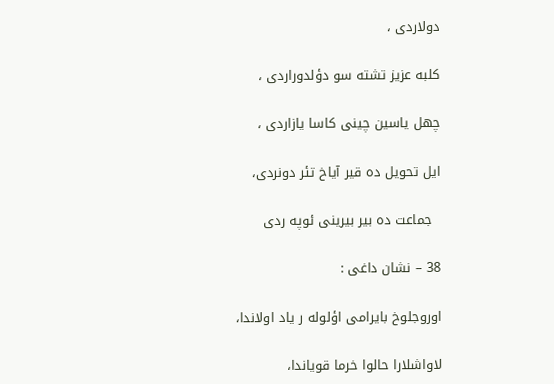دولاردی ،

کلبه عزیز تشته سو دؤلدوراردی ،

چهل یاسین چینی کاسا یازاردی ،

ایل تحویل ده قیر آیاخ تئر دونردی،

  جماعت ده بیر بیرینی ئوپه ردی

38 – نشان داغی :

اوروجلوخ بایرامی اؤلوله ر یاد اولاندا،

لاواشلارا حالوا خرما قویاندا،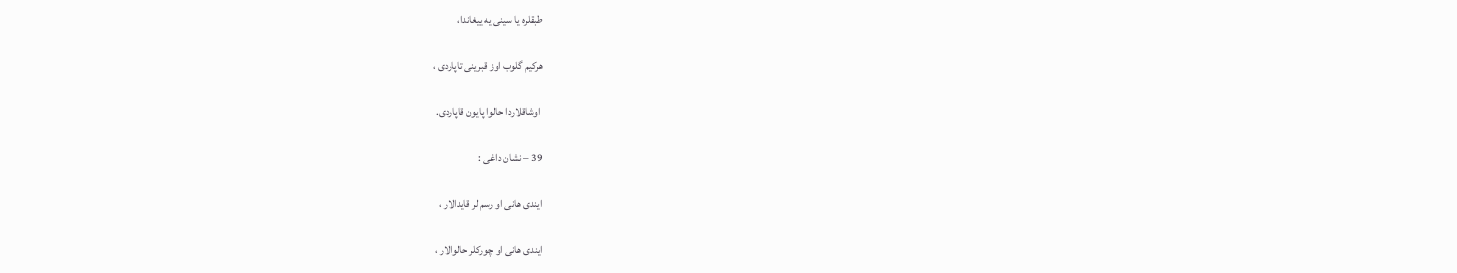طبقلره یا سینی یه ییغاندا،

هرکیم گلوب اوز قبرینی تاپاردی ،

 اوشاقلاردا حالوا پایون قاپاردی.

39 – نشان داغی :

ایندی هانی او رسم لر قایدالار ،

ایندی هانی او چورکلر حالوالار ،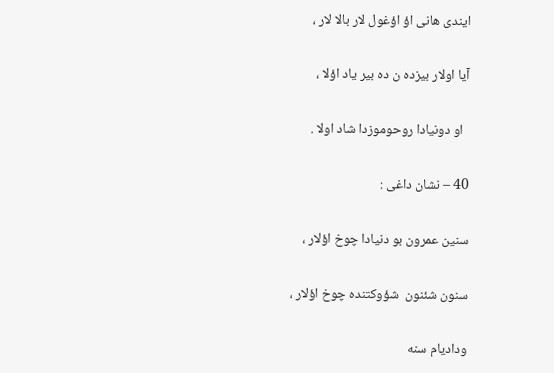ایندی هانی اؤ اؤغول لار بالا لار ،

آیا اولار بیزده ن ده بیر یاد اؤلا ،

  او دونیادا روحوموزدا شاد اولا .

40 – نشان داغی :

سنین عمرون بو دنیادا چوخ اؤلار ،

سنون شئنون  شؤوکتنده چوخ اؤلار ،

ودادیام سنه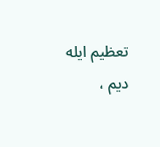تعظیم ایله دیم ،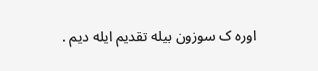اوره ک سوزون بیله تقدیم ایله دیم .